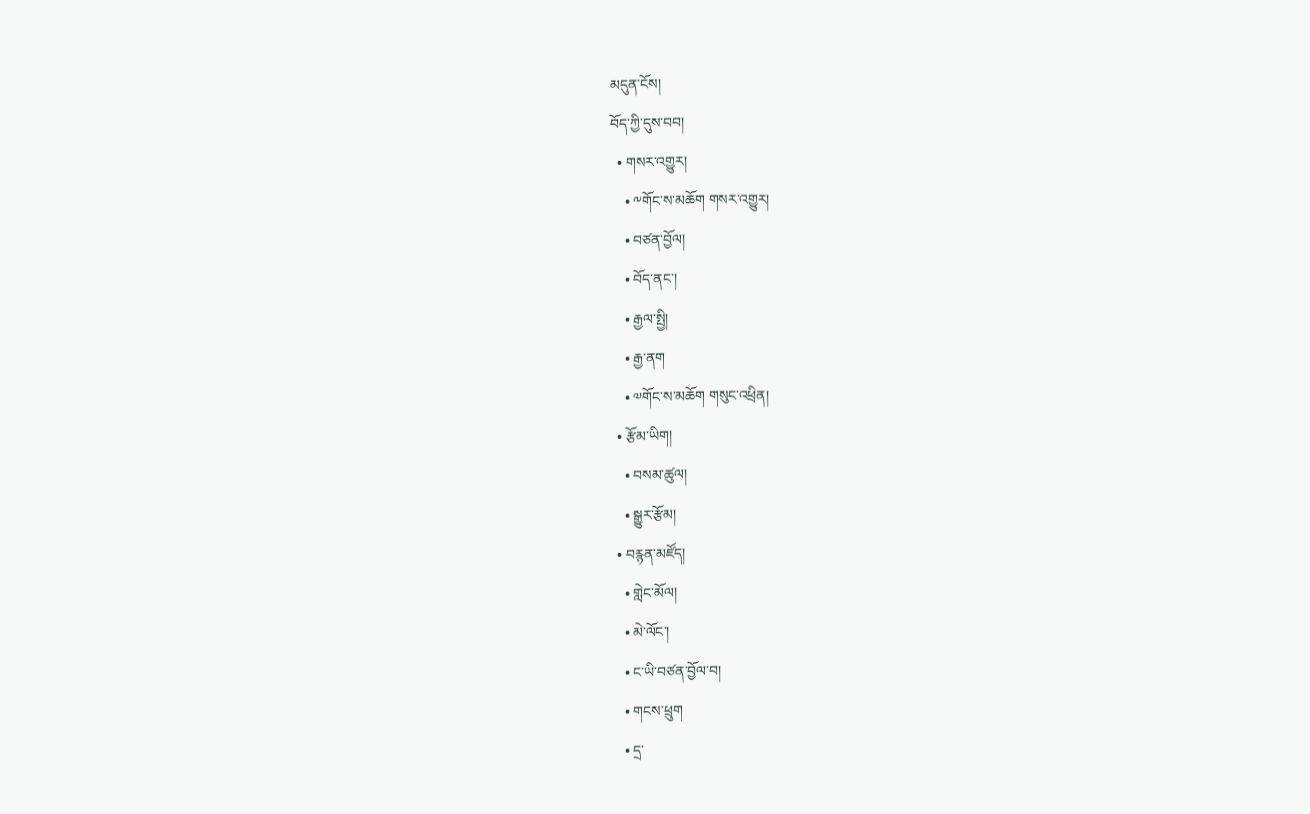མདུན་ངོས།
བོད་ཀྱི་དུས་བབ།
  • གསར་འགྱུར།
    • ༸གོང་ས་མཆོག གསར་འགྱུར།
    • བཙན་བྱོལ།
    • བོད་ནང་།
    • རྒྱལ་སྤྱི།
    • རྒྱ་ནག
    • ༧གོང་ས་མཆོག གསུང་འཕྲིན།
  • རྩོམ་ཡིག།
    • བསམ་ཚུལ།
    • སྒྱུར་རྩོམ།
  • བརྙན་མཛོད།
    • གླེང་མོལ།
    • མེ་ལོང་།
    • ང་ཡི་བཙན་བྱོལ་བ།
    • གངས་ཕྲུག
    • དྲ་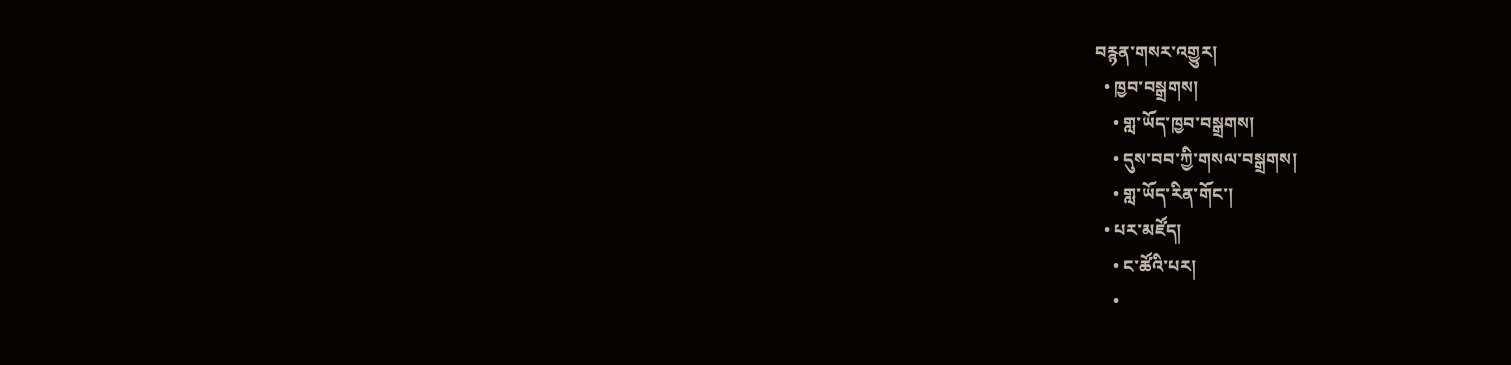བརྙན་གསར་འགྱུར།
  • ཁྱབ་བསྒྲགས།
    • གླ་ཡོད་ཁྱབ་བསྒྲགས།
    • དུས་བབ་ཀྱི་གསལ་བསྒྲགས།
    • གླ་ཡོད་རིན་གོང་།
  • པར་མཛོད།
    • ང་ཚོའི་པར།
    •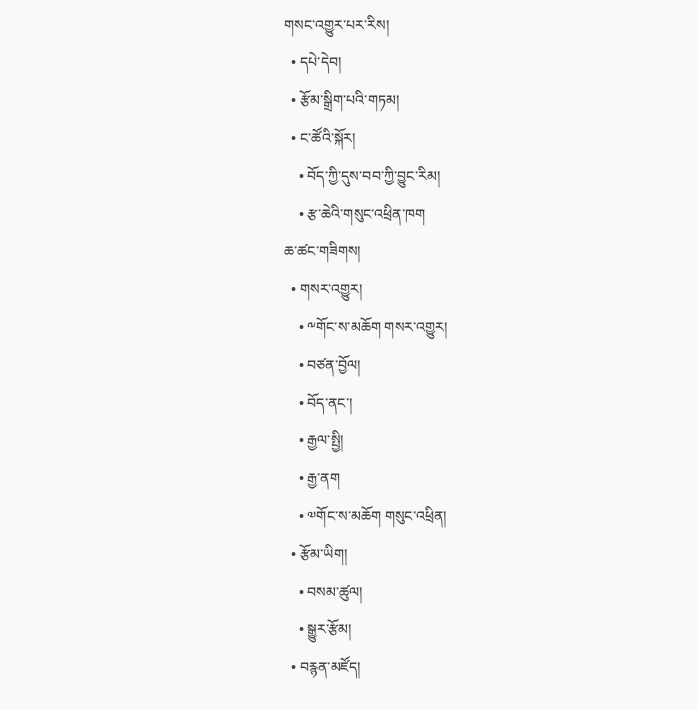གསང་འགྱུར་པར་རིས།
  • དཔེ་དེབ།
  • རྩོམ་སྒྲིག་པའི་གཏམ།
  • ང་ཚོའི་སྐོར།
    • བོད་ཀྱི་དུས་བབ་ཀྱི་བྱུང་རིམ།
    • རྩ་ཆེའི་གསུང་འཕྲིན་ཁག
ཆ་ཚང་གཟིགས།
  • གསར་འགྱུར།
    • ༸གོང་ས་མཆོག གསར་འགྱུར།
    • བཙན་བྱོལ།
    • བོད་ནང་།
    • རྒྱལ་སྤྱི།
    • རྒྱ་ནག
    • ༧གོང་ས་མཆོག གསུང་འཕྲིན།
  • རྩོམ་ཡིག།
    • བསམ་ཚུལ།
    • སྒྱུར་རྩོམ།
  • བརྙན་མཛོད།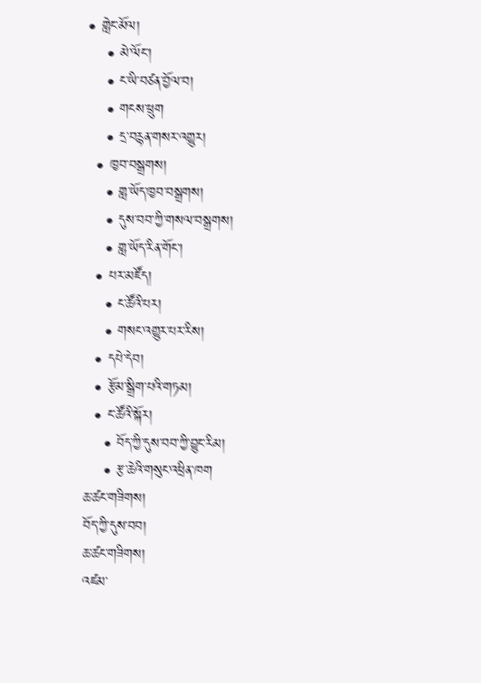• གླེང་མོལ།
    • མེ་ལོང་།
    • ང་ཡི་བཙན་བྱོལ་བ།
    • གངས་ཕྲུག
    • དྲ་བརྙན་གསར་འགྱུར།
  • ཁྱབ་བསྒྲགས།
    • གླ་ཡོད་ཁྱབ་བསྒྲགས།
    • དུས་བབ་ཀྱི་གསལ་བསྒྲགས།
    • གླ་ཡོད་རིན་གོང་།
  • པར་མཛོད།
    • ང་ཚོའི་པར།
    • གསང་འགྱུར་པར་རིས།
  • དཔེ་དེབ།
  • རྩོམ་སྒྲིག་པའི་གཏམ།
  • ང་ཚོའི་སྐོར།
    • བོད་ཀྱི་དུས་བབ་ཀྱི་བྱུང་རིམ།
    • རྩ་ཆེའི་གསུང་འཕྲིན་ཁག
ཆ་ཚང་གཟིགས།
བོད་ཀྱི་དུས་བབ།
ཆ་ཚང་གཟིགས།
འཛམ་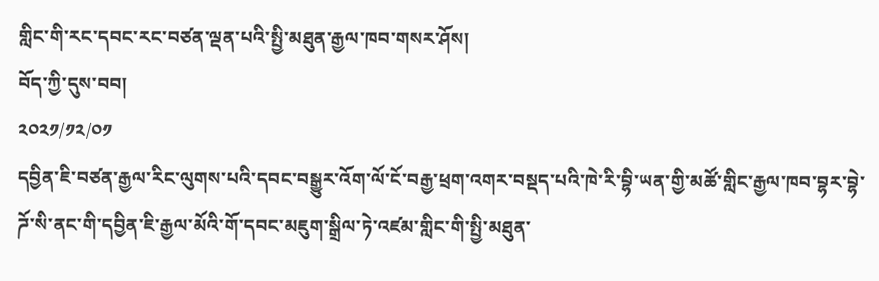གླིང་གི་རང་དབང་རང་བཙན་ལྡན་པའི་སྤྱི་མཐུན་རྒྱལ་ཁབ་གསར་ཤོས།
བོད་ཀྱི་དུས་བབ།
༢༠༢༡/༡༢/༠༡
དབྱིན་ཇི་བཙན་རྒྱལ་རིང་ལུགས་པའི་དབང་བསྒྱུར་འོག་ལོ་ངོ་བརྒྱ་ཕྲག་འགར་བསྡད་པའི་ཁེ་རི་བྷི་ཡན་གྱི་མཚོ་གླིང་རྒྱལ་ཁབ་བྷར་བྷེ་ཌོ་སི་ནང་གི་དབྱིན་ཇི་རྒྱལ་མོའི་གོ་དབང་མཇུག་སྒྲིལ་ཏེ་འཛམ་གླིང་གི་སྤྱི་མཐུན་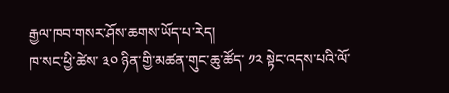རྒྱལ་ཁབ་གསར་ཤོས་ཆགས་ཡོད་པ་རེད།
ཁ་སང་ཕྱི་ཚེས་ ༣༠ ཉིན་གྱི་མཚན་གུང་ཆུ་ཚོད་ ༡༢ སྟེང་འདས་པའི་ལོ་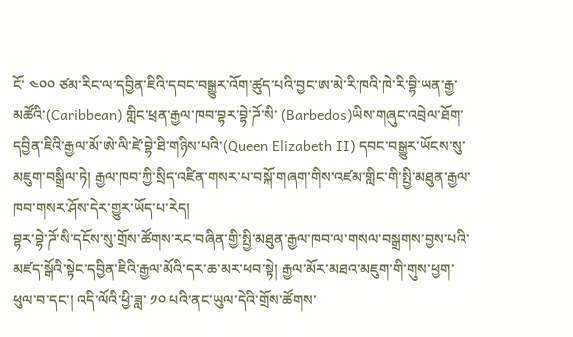ངོ་ ༤༠༠ ཙམ་རིང་ལ་དབྱིན་ཇིའི་དབང་བསྒྱུར་འོག་ཚུད་པའི་བྱང་ཨ་མེ་རི་ཁའི་ཁེ་རི་བྷི་ཡན་རྒྱ་མཚོའི་(Caribbean) གླིང་ཕྲན་རྒྱལ་ཁབ་བྷར་བྷེ་ཌོ་སི་ (Barbedos)ཡིས་གཞུང་འབྲེལ་ཐོག་དབྱིན་ཇིའི་རྒྱལ་མོ་ཨེ་ལི་ཛེ་བྷེ་ཐི་གཉིས་པའི་(Queen Elizabeth II) དབང་བསྒྱུར་ཡོངས་སུ་མཇུག་བསྒྲིལ་ཏེ། རྒྱལ་ཁབ་ཀྱི་སྲིད་འཛིན་གསར་པ་བསྐོ་གཞག་གིས་འཛམ་གླིང་གི་སྤྱི་མཐུན་རྒྱལ་ཁབ་གསར་ཤོས་དེར་གྱུར་ཡོད་པ་རེད།
བྷར་བྷེ་ཌོ་སི་དངོས་སུ་གྲོས་ཚོགས་རང་བཞིན་གྱི་སྤྱི་མཐུན་རྒྱལ་ཁབ་ལ་གསལ་བསྒྲགས་བྱས་པའི་མཛད་སྒོའི་སྟེང་དབྱིན་ཇིའི་རྒྱལ་མོའི་དར་ཆ་མར་ཕབ་སྟེ། རྒྱལ་མོར་མཐའ་མཇུག་གི་གུས་ཕྱག་ཕུལ་བ་དང་། འདི་ལོའི་ཕྱི་ཟླ་ ༡༠ པའི་ནང་ཡུལ་དེའི་གྲོས་ཚོགས་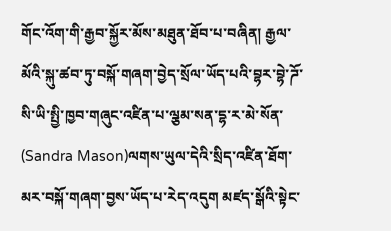གོང་འོག་གི་རྒྱབ་སྐྱོར་མོས་མཐུན་ཐོབ་པ་བཞིན། རྒྱལ་མོའི་སྐུ་ཚབ་ཏུ་བསྐོ་གཞག་བྱེད་སྲོལ་ཡོད་པའི་བྷར་བྷེ་ཌོ་སི་ཡི་སྤྱི་ཁྱབ་གཞུང་འཛིན་པ་ལྕམ་སན་དྷ་ར་མེ་སོན་ (Sandra Mason)ལགས་ཡུལ་དེའི་སྲིད་འཛིན་ཐོག་མར་བསྐོ་གཞག་བྱས་ཡོད་པ་རེད་འདུག མཛད་སྒོའི་སྟེང་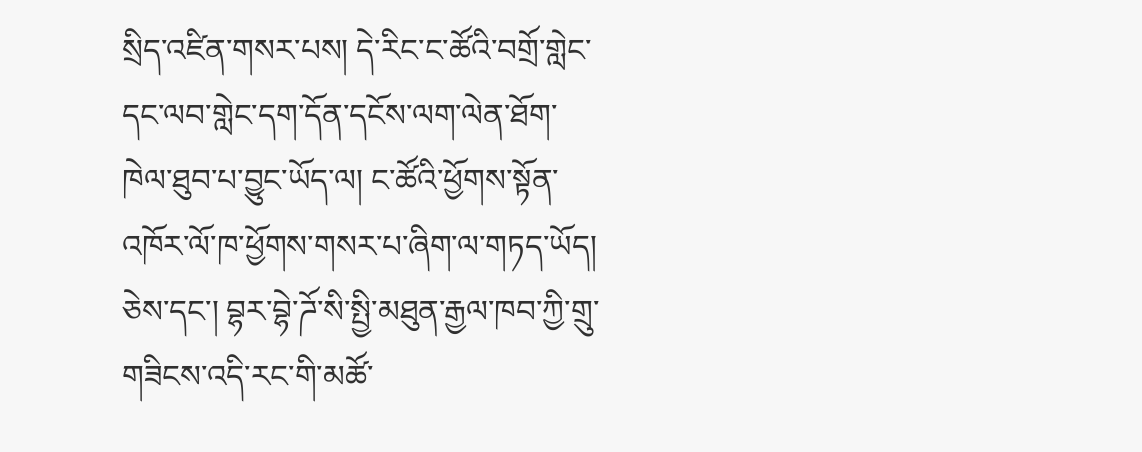སྲིད་འཛིན་གསར་པས། དེ་རིང་ང་ཚོའི་བགྲོ་གླེང་དང་ལབ་གླེང་དག་དོན་དངོས་ལག་ལེན་ཐོག་ཁེལ་ཐུབ་པ་བྱུང་ཡོད་ལ། ང་ཚོའི་ཕྱོགས་སྟོན་འཁོར་ལོ་ཁ་ཕྱོགས་གསར་པ་ཞིག་ལ་གཏད་ཡོད། ཅེས་དང་། བྷར་བྷེ་ཌོ་སི་སྤྱི་མཐུན་རྒྱལ་ཁབ་ཀྱི་གྲུ་གཟིངས་འདི་རང་གི་མཚོ་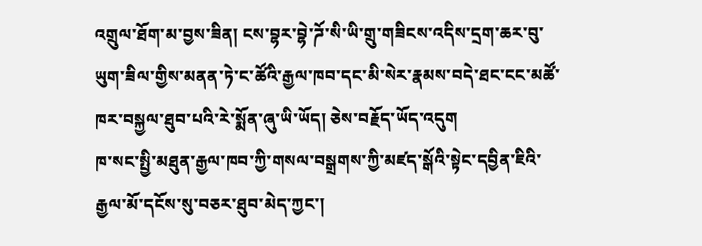འགྲུལ་ཐོག་མ་བྱས་ཟིན། ངས་བྷར་བྷེ་ཌོ་སི་ཡི་གྲུ་གཟིངས་འདིས་དྲག་ཆར་བུ་ཡུག་ཟིལ་གྱིས་མནན་ཏེ་ང་ཚོའི་རྒྱལ་ཁབ་དང་མི་སེར་རྣམས་བདེ་ཐང་ངང་མཚོ་ཁར་བསྐྱལ་ཐུབ་པའི་རེ་སྨོན་ཞུ་ཡི་ཡོད། ཅེས་བརྗོད་ཡོད་འདུག
ཁ་སང་སྤྱི་མཐུན་རྒྱལ་ཁབ་ཀྱི་གསལ་བསྒྲགས་ཀྱི་མཛད་སྒོའི་སྟེང་དབྱིན་ཇིའི་རྒྱལ་མོ་དངོས་སུ་བཅར་ཐུབ་མེད་ཀྱང་།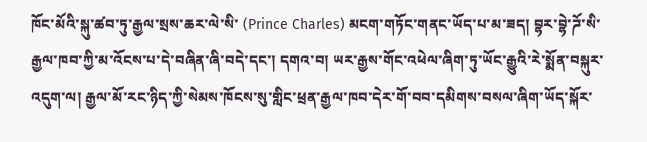ཁོང་མོའི་སྐུ་ཚབ་ཏུ་རྒྱལ་སྲས་ཆར་ལེ་སི་ (Prince Charles) མངག་གཏོང་གནང་ཡོད་པ་མ་ཟད། བྷར་བྷེ་ཌོ་སི་རྒྱལ་ཁབ་ཀྱི་མ་འོངས་པ་དེ་བཞིན་ཞི་བདེ་དང་། དགའ་བ། ཡར་རྒྱས་གོང་འཕེལ་ཞིག་ཏུ་ཡོང་རྒྱུའི་རེ་སྨོན་བསྐུར་འདུག་ལ། རྒྱལ་མོ་རང་ཉིད་ཀྱི་སེམས་ཁོངས་སུ་གླིང་ཕྲན་རྒྱལ་ཁབ་དེར་གོ་བབ་དམིགས་བསལ་ཞིག་ཡོད་སྐོར་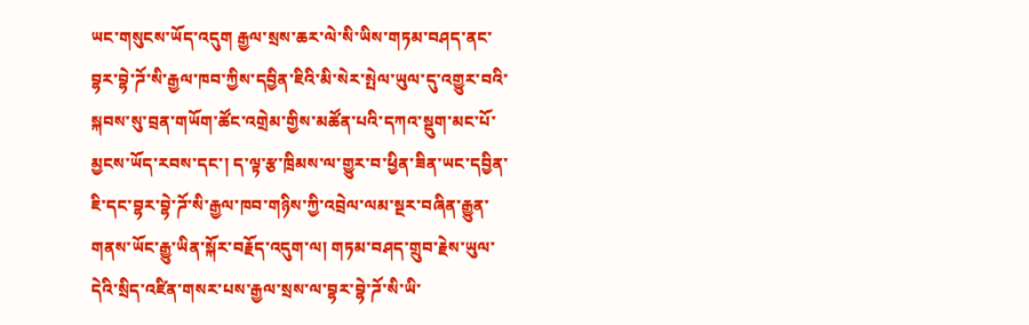ཡང་གསུངས་ཡོད་འདུག རྒྱལ་སྲས་ཆར་ལེ་སི་ཡིས་གཏམ་བཤད་ནང་བྷར་བྷེ་ཌོ་སི་རྒྱལ་ཁབ་ཀྱིས་དབྱིན་ཇིའི་མི་སེར་སྤེལ་ཡུལ་དུ་འགྱུར་བའི་སྐབས་སུ་བྲན་གཡོག་ཚོང་འགྲེམ་གྱིས་མཚོན་པའི་དཀའ་སྡུག་མང་པོ་མྱངས་ཡོད་རབས་དང་། ད་ལྟ་རྩ་ཁྲིམས་ལ་གྱུར་བ་ཕྱིན་ཟིན་ཡང་དབྱིན་ཇི་དང་བྷར་བྷེ་ཌོ་སི་རྒྱལ་ཁབ་གཉིས་ཀྱི་འབྲེལ་ལམ་སྔར་བཞིན་རྒྱུན་གནས་ཡོང་རྒྱུ་ཡིན་སྐོར་བརྗོད་འདུག་ལ། གཏམ་བཤད་གྲུབ་རྗེས་ཡུལ་དེའི་སྲིད་འཛིན་གསར་པས་རྒྱལ་སྲས་ལ་བྷར་བྷེ་ཌོ་སི་ཡི་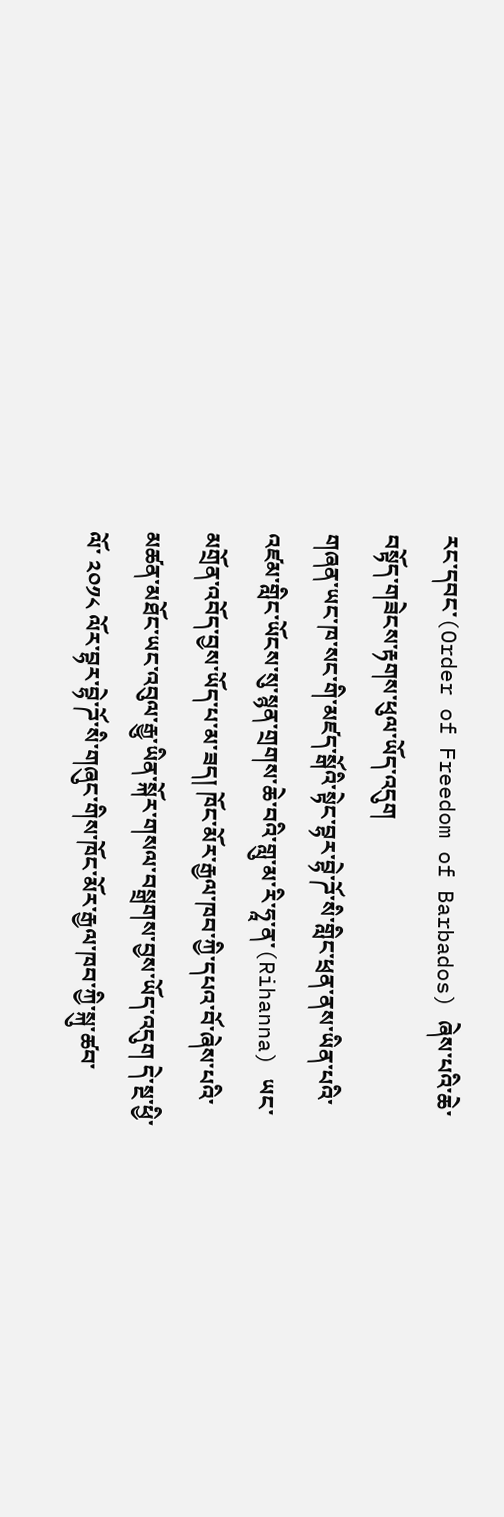རང་དབང་(Order of Freedom of Barbados) ཞེས་པའི་ཆེ་བསྟོད་གཟེངས་རྟགས་ཕུལ་ཡོད་འདུག
གཞན་ཡང་ཁ་སང་གི་མཛད་སྒོའི་སྟེང་བྷར་བྷེ་ཌོ་སི་གླིང་ཕྲན་ནས་ཡིན་པའི་འཛམ་གླིང་ཡོངས་སུ་སྙན་གྲགས་ཆེ་བའི་གླུ་མ་རི་ཧཱ་ན་(Rihanna) ཡང་མགྲོན་འབོད་བྱས་ཡོད་པ་མ་ཟད། ཁོང་མོར་རྒྱལ་ཁབ་ཀྱི་དཔའ་བོ་ཞེས་པའི་མཚན་མཐོང་ཡང་འབུལ་རྒྱུ་ཡིན་སྐོར་གསལ་བསྒྲགས་བྱས་ཡོད་འདུག དེ་སྔ་ཕྱི་ལོ་ ༢༠༡༨ ལོར་བྷར་བྷེ་ཌོ་སི་གཞུང་གིས་ཁོང་མོར་རྒྱལ་ཁབ་ཀྱི་སྐུ་ཚབ་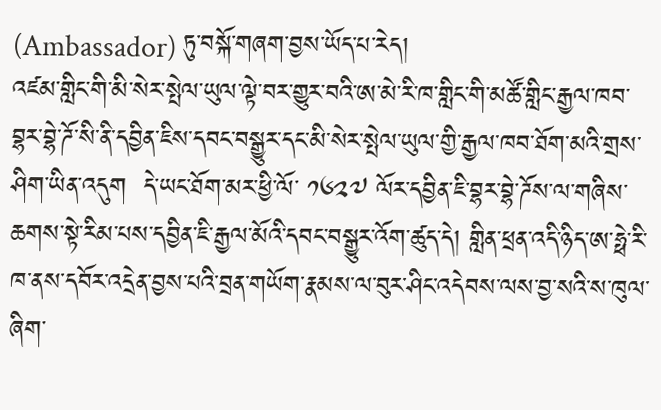(Ambassador) ཏུ་བསྐོ་གཞག་བྱས་ཡོད་པ་རེད།
འཛམ་གླིང་གི་མི་སེར་སྤེལ་ཡུལ་ལྟེ་བར་གྱུར་བའི་ཨ་མེ་རི་ཁ་གླིང་གི་མཚོ་གླིང་རྒྱལ་ཁབ་བྷར་བྷེ་ཌོ་སི་ནི་དབྱིན་ཇིས་དབང་བསྒྱུར་དང་མི་སེར་སྤེལ་ཡུལ་གྱི་རྒྱལ་ཁབ་ཐོག་མའི་གྲས་ཤིག་ཡིན་འདུག  དེ་ཡང་ཐོག་མར་ཕྱི་ལོ་ ༡༦༢༧ ལོར་དབྱིན་ཇི་བྷར་བྷེ་ཌོས་ལ་གཞིས་ཆགས་སྟེ་རིམ་པས་དབྱིན་ཇི་རྒྱལ་མོའི་དབང་བསྒྱུར་འོག་ཚུད་དེ། གླིན་ཕྲན་འདི་ཉིད་ཨ་ཧྥེ་རི་ཁ་ནས་དབོར་འདྲེན་བྱས་པའི་བྲན་གཡོག་རྣམས་ལ་བུར་ཤིང་འདེབས་ལས་བྱ་སའི་ས་ཁུལ་ཞིག་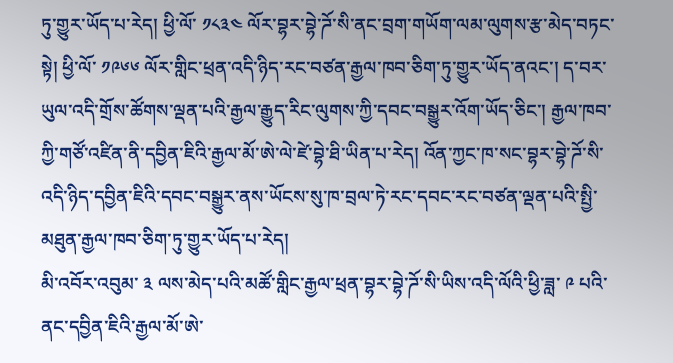ཏུ་གྱུར་ཡོད་པ་རེད། ཕྱི་ལོ་ ༡༨༣༤ ལོར་བྷར་བྷེ་ཌོ་སི་ནང་བྲག་གཡོག་ལམ་ལུགས་རྩ་མེད་བཏང་སྟེ། ཕྱི་ལོ་ ༡༩༦༦ ལོར་གླིང་ཕྲན་འདི་ཉིད་རང་བཙན་རྒྱལ་ཁབ་ཅིག་ཏུ་གྱུར་ཡོད་ནའང་། ད་བར་ཡུལ་འདི་གྲོས་ཚོགས་ལྡན་པའི་རྒྱལ་རྒྱུད་རིང་ལུགས་ཀྱི་དབང་བསྒྱུར་འོག་ཡོད་ཅིང་། རྒྱལ་ཁབ་ཀྱི་གཙོ་འཛིན་ནི་དབྱིན་ཇིའི་རྒྱལ་མོ་ཨེ་ལེ་ཛེ་བྷེ་ཐི་ཡིན་པ་རེད། འོན་ཀྱང་ཁ་སང་བྷར་བྷེ་ཌོ་སི་འདི་ཉིད་དབྱིན་ཇིའི་དབང་བསྒྱུར་ནས་ཡོངས་སུ་ཁ་བྲལ་ཏེ་རང་དབང་རང་བཙན་ལྡན་པའི་སྤྱི་མཐུན་རྒྱལ་ཁབ་ཅིག་ཏུ་གྱུར་ཡོད་པ་རེད།
མི་འབོར་འབུམ་ ༣ ལས་མེད་པའི་མཚོ་གླིང་རྒྱལ་ཕྲན་བྷར་བྷེ་ཌོ་སི་ཡིས་འདི་ལོའི་ཕྱི་ཟླ་ ༩ པའི་ནང་དབྱིན་ཇིའི་རྒྱལ་མོ་ཨེ་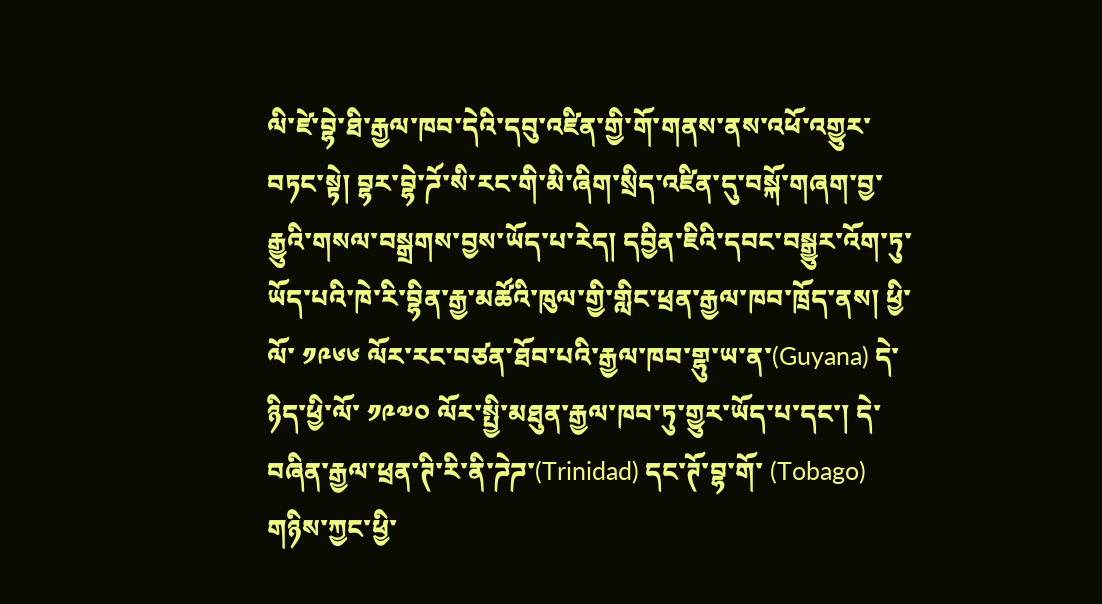ལི་ཛེ་བྷེ་ཐི་རྒྱལ་ཁབ་དེའི་དབུ་འཛིན་གྱི་གོ་གནས་ནས་འཕོ་འགྱུར་བཏང་སྟེ། བྷར་བྷེ་ཌོ་སི་རང་གི་མི་ཞིག་སྲིད་འཛིན་དུ་བསྐོ་གཞག་བྱ་རྒྱུའི་གསལ་བསྒྲགས་བྱས་ཡོད་པ་རེད། དབྱིན་ཇིའི་དབང་བསྒྱུར་འོག་ཏུ་ཡོད་པའི་ཁེ་རི་བྷིན་རྒྱ་མཚོའི་ཁུལ་གྱི་གླིང་ཕྲན་རྒྱལ་ཁབ་ཁྲོད་ནས། ཕྱི་ལོ་ ༡༩༦༦ ལོར་རང་བཙན་ཐོབ་པའི་རྒྱལ་ཁབ་གྷུ་ཡ་ན་(Guyana) དེ་ཉིད་ཕྱི་ལོ་ ༡༩༧༠ ལོར་སྤྱི་མཐུན་རྒྱལ་ཁབ་ཏུ་གྱུར་ཡོད་པ་དང་། དེ་བཞིན་རྒྱལ་ཕྲན་ཊི་རི་ནི་ཌེཌ་(Trinidad) དང་ཊོ་བྷ་གོ་ (Tobago) གཉིས་ཀྱང་ཕྱི་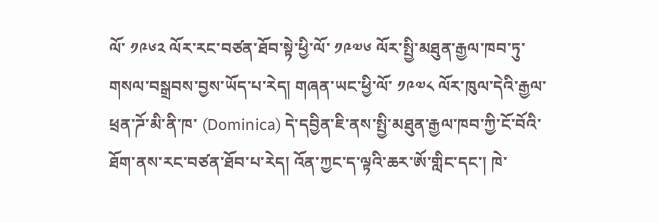ལོ་ ༡༩༦༢ ལོར་རང་བཙན་ཐོབ་སྟེ་ཕྱི་ལོ་ ༡༩༧༦ ལོར་སྤྱི་མཐུན་རྒྱལ་ཁབ་ཏུ་གསལ་བསྒྲབས་བྱས་ཡོད་པ་རེད། གཞན་ཡང་ཕྱི་ལོ་ ༡༩༧༨ ལོར་ཁུལ་དེའི་རྒྱལ་ཕྲན་ཌོ་མི་ནི་ཁ་ (Dominica) དེ་དབྱིན་ཇི་ནས་སྤྱི་མཐུན་རྒྱལ་ཁབ་ཀྱི་ངོ་བོའི་ཐོག་ནས་རང་བཙན་ཐོབ་པ་རེད། འོན་ཀྱང་ད་ལྟའི་ཆར་ཨོ་གླིང་དང་། ཁེ་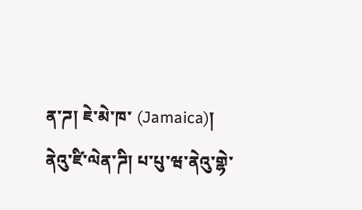ན་ཌ། ཇེ་མེ་ཁ་ (Jamaica)། ནེའུ་ཛི་ལེན་ཌི། པ་པུ་ཝ་ནེའུ་གྷེ་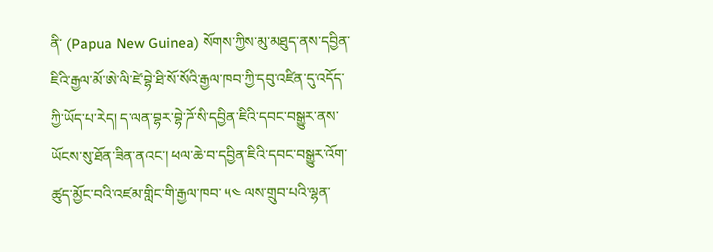ནི་ (Papua New Guinea) སོགས་ཀྱིས་མུ་མཐུད་ནས་དབྱིན་ཇིའི་རྒྱལ་མོ་ཨེ་ལི་ཛེ་བྷེ་ཐི་སོ་སོའི་རྒྱལ་ཁབ་ཀྱི་དབུ་འཛིན་དུ་འདོད་ཀྱི་ཡོད་པ་རེད། ད་ལན་བྷར་བྷེ་ཌོ་སི་དབྱིན་ཇིའི་དབང་བསྒྱུར་ནས་ཡོངས་སུ་ཐོན་ཟིན་ནའང་། ཕལ་ཆེ་བ་དབྱིན་ཇིའི་དབང་བསྒྱུར་འོག་ཚུད་མྱོང་བའི་འཛམ་གླིང་གི་རྒྱལ་ཁབ་ ༥༤ ལས་གྲུབ་པའི་ལྷན་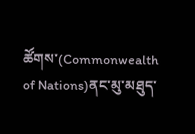ཚོགས་(Commonwealth of Nations)ནང་མུ་མཐུད་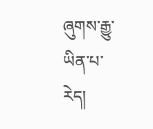ཞུགས་རྒྱུ་ཡིན་པ་རེད།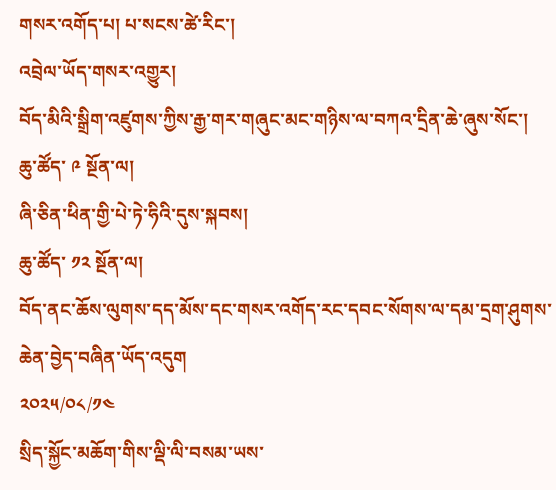གསར་འགོད་པ། པ་སངས་ཚེ་རིང་།
འབྲེལ་ཡོད་གསར་འགྱུར།
བོད་མིའི་སྒྲིག་འཛུགས་ཀྱིས་རྒྱ་གར་གཞུང་མང་གཉིས་ལ་བཀའ་དྲིན་ཆེ་ཞུས་སོང་།
ཆུ་ཚོད་ ༩ སྔོན་ལ།
ཞི་ཅིན་ཕིན་གྱི་པེ་ཏེ་ཧིའི་དུས་སྐབས།
ཆུ་ཚོད་ ༡༢ སྔོན་ལ།
བོད་ནང་ཆོས་ལུགས་དད་མོས་དང་གསར་འགོད་རང་དབང་སོགས་ལ་དམ་དྲག་ཤུགས་ཆེན་བྱེད་བཞིན་ཡོད་འདུག
༢༠༢༥/༠༨/༡༤
སྲིད་སྐྱོང་མཆོག་གིས་ལྡི་ལི་བསམ་ཡས་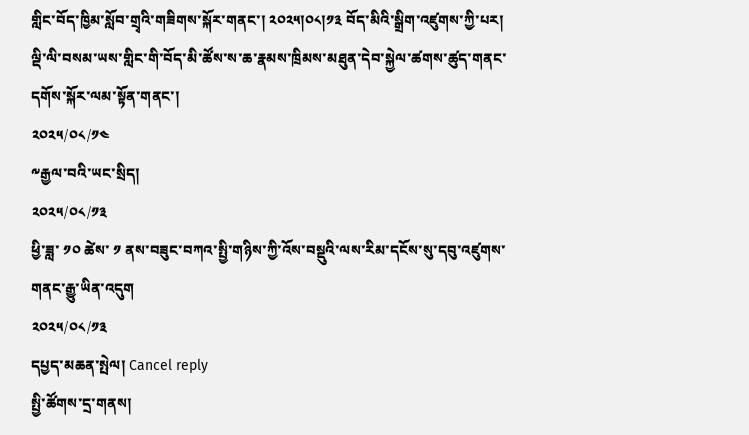གླིང་བོད་ཁྱིམ་སློབ་གྲྭའི་གཟིགས་སྐོར་གནང་། ༢༠༢༥།༠༨།༡༣ བོད་མིའི་སྒྲིག་འཛུགས་ཀྱི་པར།
ལྡི་ལི་བསམ་ཡས་གླིང་གི་བོད་མི་ཚོས་ས་ཆ་རྣམས་ཁྲིམས་མཐུན་དེབ་སྐྱེལ་ཚགས་ཚུད་གནང་དགོས་སྐོར་ལམ་སྟོན་གནང་།
༢༠༢༥/༠༨/༡༤
༸རྒྱལ་བའི་ཡང་སྲིད།
༢༠༢༥/༠༨/༡༣
ཕྱི་ཟླ་ ༡༠ ཚེས་ ༡ ནས་བཟུང་བཀའ་སྤྱི་གཉིས་ཀྱི་འོས་བསྡུའི་ལས་རིམ་དངོས་སུ་དབུ་འཛུགས་གནང་རྒྱུ་ཡིན་འདུག
༢༠༢༥/༠༨/༡༣
དཔྱད་མཆན་སྤེལ། Cancel reply
སྤྱི་ཚོགས་དྲ་གནས།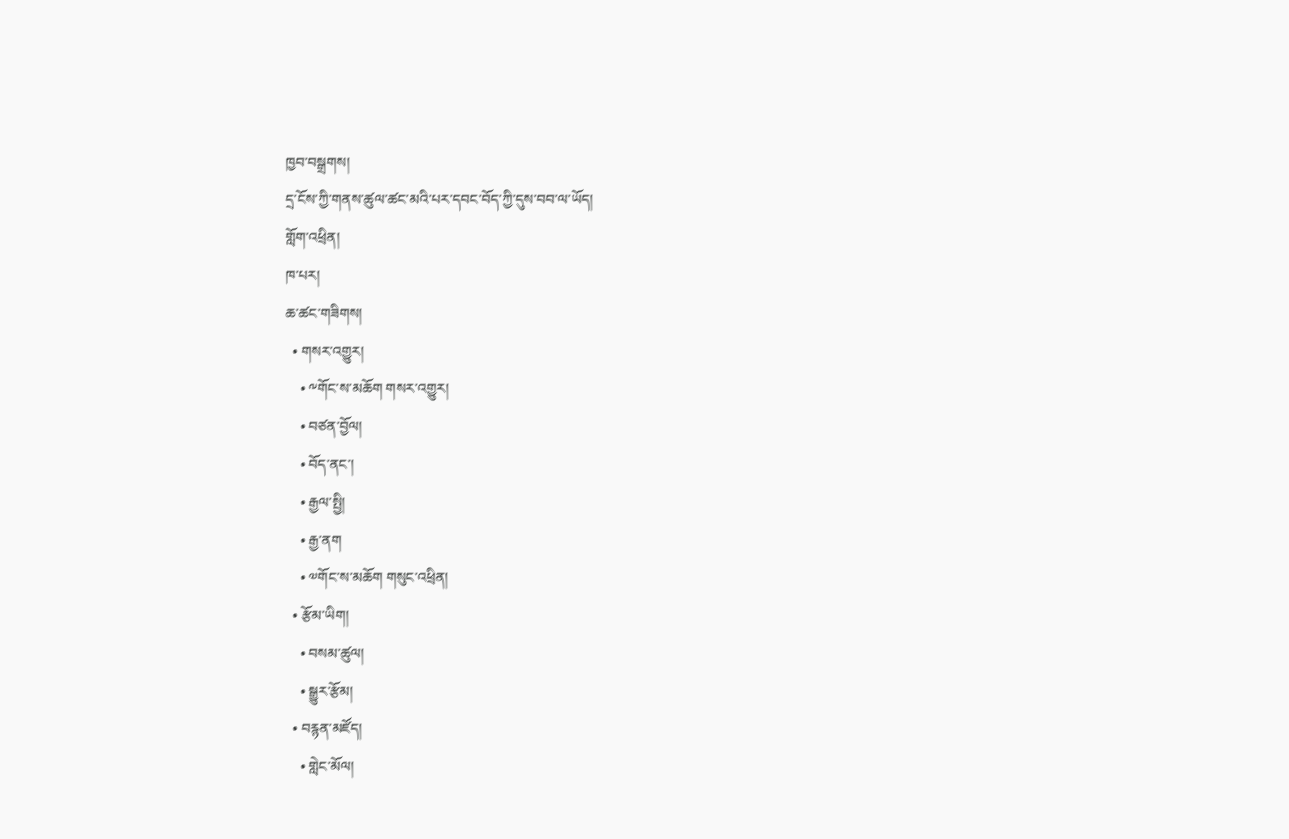ཁྱབ་བསྒྲགས།
དྲ་ངོས་ཀྱི་གནས་ཚུལ་ཚང་མའི་པར་དབང་བོད་ཀྱི་དུས་བབ་ལ་ཡོད།
གློག་འཕྲིན།
ཁ་པར།
ཆ་ཚང་གཟིགས།
  • གསར་འགྱུར།
    • ༸གོང་ས་མཆོག གསར་འགྱུར།
    • བཙན་བྱོལ།
    • བོད་ནང་།
    • རྒྱལ་སྤྱི།
    • རྒྱ་ནག
    • ༧གོང་ས་མཆོག གསུང་འཕྲིན།
  • རྩོམ་ཡིག།
    • བསམ་ཚུལ།
    • སྒྱུར་རྩོམ།
  • བརྙན་མཛོད།
    • གླེང་མོལ།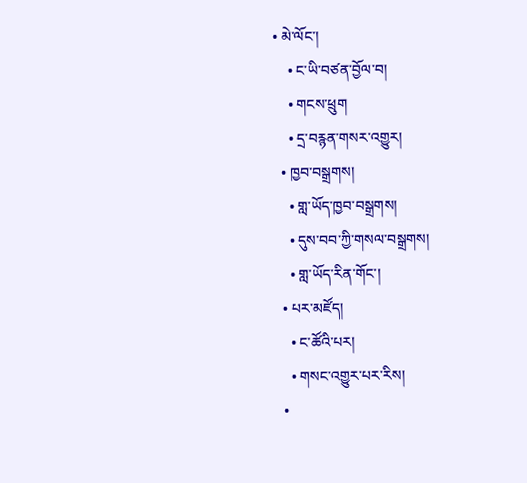• མེ་ལོང་།
    • ང་ཡི་བཙན་བྱོལ་བ།
    • གངས་ཕྲུག
    • དྲ་བརྙན་གསར་འགྱུར།
  • ཁྱབ་བསྒྲགས།
    • གླ་ཡོད་ཁྱབ་བསྒྲགས།
    • དུས་བབ་ཀྱི་གསལ་བསྒྲགས།
    • གླ་ཡོད་རིན་གོང་།
  • པར་མཛོད།
    • ང་ཚོའི་པར།
    • གསང་འགྱུར་པར་རིས།
  •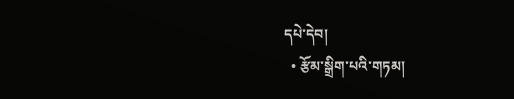དཔེ་དེབ།
  • རྩོམ་སྒྲིག་པའི་གཏམ།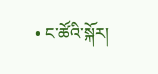• ང་ཚོའི་སྐོར།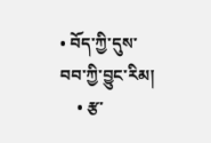• བོད་ཀྱི་དུས་བབ་ཀྱི་བྱུང་རིམ།
    • རྩ་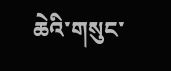ཆེའི་གསུང་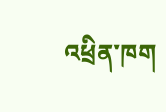འཕྲིན་ཁག